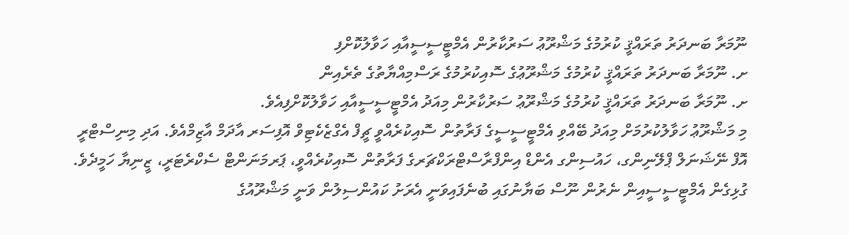ނޫމަރާ ބަނދަރު ތަރައްޤީ ކުރުމުގެ މަޝްރޫޢު ސަރުކާރުން އެމްޓީސީސީއާއި ހަވާލުކޮށްފި
ށ. ނޫމަރާ ބަނދަރު ތަރައްޤީ ކުރުމުގެ މަޝްރޫޢުގެ ސޮއިކުރުމުގެ ރަސްމިއްޔާތުގެ ތެރެއިން
ށ. ނޫމަރާ ބަނދަރު ތަރައްޤީ ކުރުމުގެ މަޝްރޫޢު ސަރުކާރުން މިއަދު އެމްޓީސީސީއާއި ހަވާލުކޮށްފިއެވެ.
މި މަޝްރޫޢު ހަވާލުކުރުމަށް މިއަދު ބޭއްވި އެމްޓީސީސީގެ ފަރާތުން ސޮއިކުރެއްވީ ޗީފް އެގްޒެކެޓިވް އޮފިސަރ އާދަމް އާޒިމްއެވެ. އަދި މިނިސްޓްރީ އޮފް ނޭޝަނަލް ޕްލޭނިންގ، ހައުސިންގ އެންޑް އިންފްރާސްޓްރަކްޗަރގެ ފަރާތުން ސޮއިކުރެއްވީ، ޕަރމަނަންޓް ސެކްރެޓަރީ، ޒީނިޔާ ހަމީދެވެ.
ގުޅިގެން އެމްޓީސީސީއިން ނެރުން ނޫސް ބަޔާނުގައި ބުނެފައިވަނީ އެރަށު ކައުންސިލުން ވަނީ މަޝްރޫއުގެ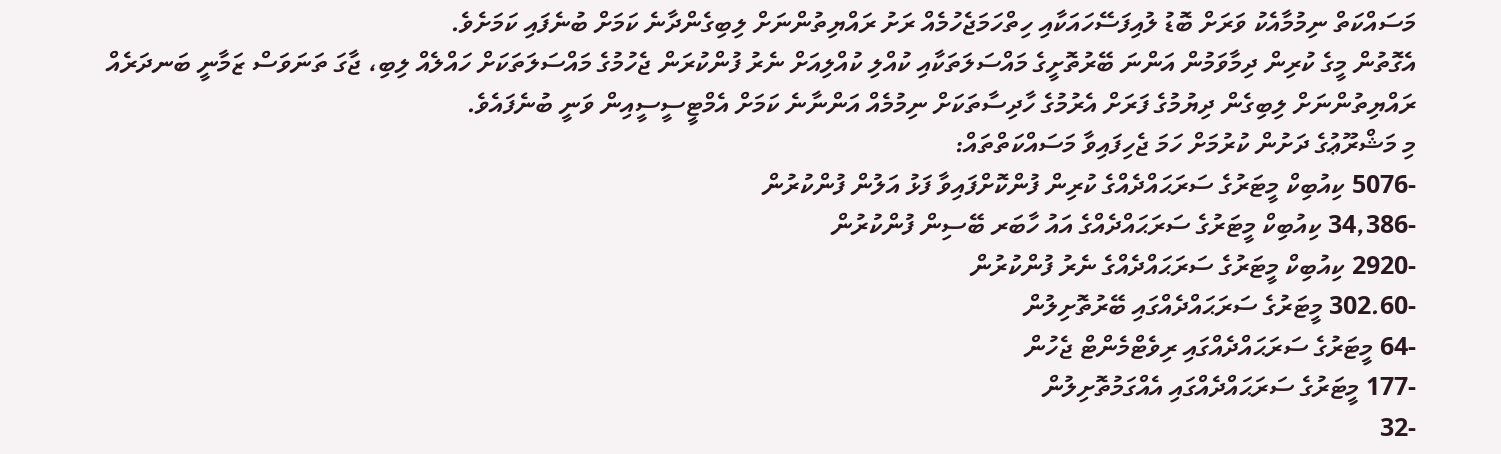މަސައްކަތް ނިމުމާއެކު ވަރަށް ބޮޑު ލުއިފަސޭހައަކާއި ހިތްހަމަޖެހުމެއް ރަށު ރައްޔިތުންނަށް ލިބިގެންދާނެ ކަމަށް ބުނެފައި ކަމަށެވެ.
އެގޮތުން މީގެ ކުރިން ދިމާވަމުން އަންނަ ބޭރުތޮށީގެ މައްސަލަތަކާއި ކުއްލި ކުއްލިއަށް ނެރު ފުންކުރަން ޖެހުމުގެ މައްސަލަތަކަށް ހައްލެއް ލިބި، ޖާގަ ތަނަވަސް ޒަމާނީ ބަނދަރެއް ރައްޔިތުންނަށް ލިބިގެން ދިޔުމުގެ ފަރަށް އެރުމުގެ ހާދިސާތަކަށް ނިމުމެއް އަންނާނެ ކަމަށް އެމްޓީސީސީއިން ވަނީ ބުނެފައެވެ.
މި މަޝްރޫޢުގެ ދަށުން ކުރުމަށް ހަމަ ޖެހިފައިވާ މަސައްކަތްތައް:
-5076 ކިއުބިކް މީޓަރުގެ ސަރަޙައްދެއްގެ ކުރިން ފުންކޮށްފައިވާ ފަޅު އަލުން ފުންކުރުން
-34,386 ކިއުބިކް މީޓަރުގެ ސަރަޙައްދެއްގެ އައު ހާބަރ ބޭސިން ފުންކުރުން
-2920 ކިއުބިކް މީޓަރުގެ ސަރަޙައްދެއްގެ ނެރު ފުންކުރުން
-302.60 މީޓަރުގެ ސަރަޙައްދެއްގައި ބޭރުތޮށިލުން
-64 މީޓަރުގެ ސަރަޙައްދެއްގައި ރިވެޓްމެންޓް ޖެހުން
-177 މީޓަރުގެ ސަރަޙައްދެއްގައި އެއްގަމުތޮށިލުން
-32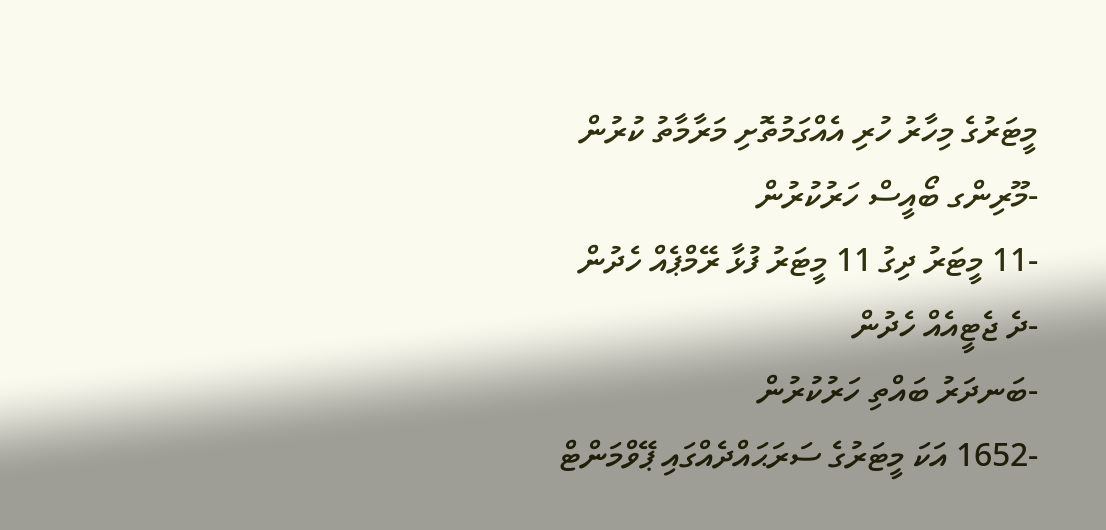މީޓަރުގެ މިހާރު ހުރި އެއްގަމުތޮށި މަރާމާތު ކުރުން
-މޫރިންގ ބޯއީސް ހަރުކުރުން
-11 މީޓަރު ދިގު 11 މީޓަރު ފުޅާ ރޭމްޕެއް ހެދުން
-ދެ ޖެޓީއެއް ހެދުން
-ބަނދަރު ބައްތި ހަރުކުރުން
-1652 އަކަ މީޓަރުގެ ސަރަޙައްދެއްގައި ޕޭވްމަންޓް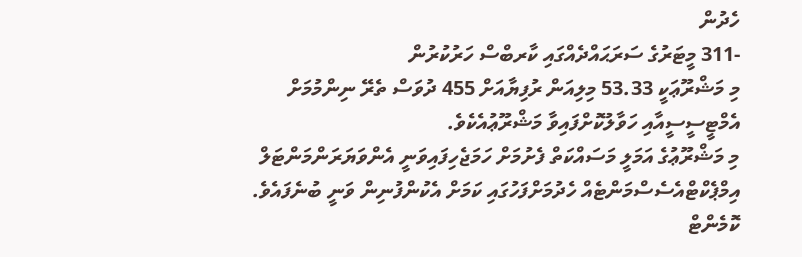ހެދުން
-311 މީޓަރުގެ ސަރަޙައްދެއްގައި ކާރބްސް ހަރުކުރުން
މި މަޝްރޫޢަކީ 53.33 މިލިއަން ރުފިޔާއަށް 455 ދުވަސް ތެރޭ ނިންމުމަށް އެމްޓީސީސީއާއި ހަވާލުކޮށްފައިވާ މަޝްރޫޢުއެކެވެ.
މި މަޝްރޫޢުގެ އަމަލީ މަސައްކަތް ފެށުމަށް ހަމަޖެހިފައިވަނީ އެންވަޔަރަންމަންޓަލް އިމްޕެކްޓްއެސެސްމަންޓެއް ހެދުމަށްފަހުގައި ކަމަށް އެކުންފުނިން ވަނީ ބުނެފައެވެ.
ކޮމެންޓް